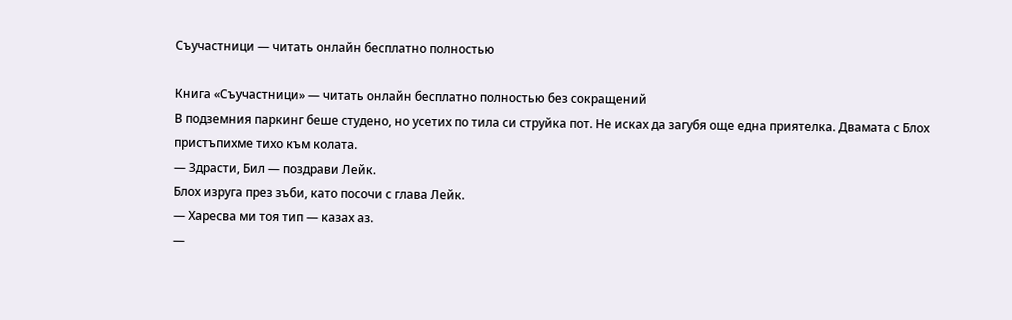Съучастници — читать онлайн бесплатно полностью

Книга «Съучастници» — читать онлайн бесплатно полностью без сокращений
В подземния паркинг беше студено, но усетих по тила си струйка пот. Не исках да загубя още една приятелка. Двамата с Блох пристъпихме тихо към колата.
— Здрасти, Бил — поздрави Лейк.
Блох изруга през зъби, като посочи с глава Лейк.
— Харесва ми тоя тип — казах аз.
—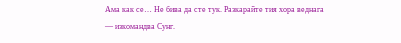Ама как се… Не бива да сте тук. Разкарайте тия хора веднага — изкомандва Сунг.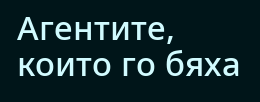Агентите, които го бяха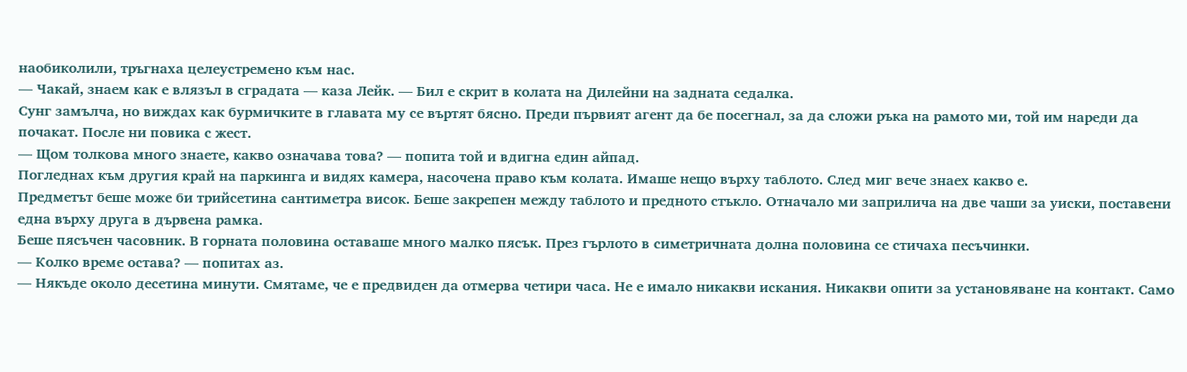наобиколили, тръгнаха целеустремено към нас.
— Чакай, знаем как е влязъл в сградата — каза Лейк. — Бил е скрит в колата на Дилейни на задната седалка.
Сунг замълча, но виждах как бурмичките в главата му се въртят бясно. Преди първият агент да бе посегнал, за да сложи ръка на рамото ми, той им нареди да почакат. После ни повика с жест.
— Щом толкова много знаете, какво означава това? — попита той и вдигна един айпад.
Погледнах към другия край на паркинга и видях камера, насочена право към колата. Имаше нещо върху таблото. След миг вече знаех какво е.
Предметът беше може би трийсетина сантиметра висок. Беше закрепен между таблото и предното стъкло. Отначало ми заприлича на две чаши за уиски, поставени една върху друга в дървена рамка.
Беше пясъчен часовник. В горната половина оставаше много малко пясък. През гърлото в симетричната долна половина се стичаха песъчинки.
— Колко време остава? — попитах аз.
— Някъде около десетина минути. Смятаме, че е предвиден да отмерва четири часа. Не е имало никакви искания. Никакви опити за установяване на контакт. Само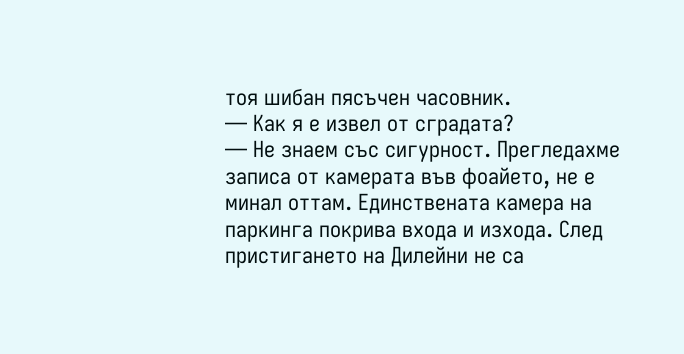тоя шибан пясъчен часовник.
— Как я е извел от сградата?
— Не знаем със сигурност. Прегледахме записа от камерата във фоайето, не е минал оттам. Единствената камера на паркинга покрива входа и изхода. След пристигането на Дилейни не са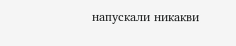напускали никакви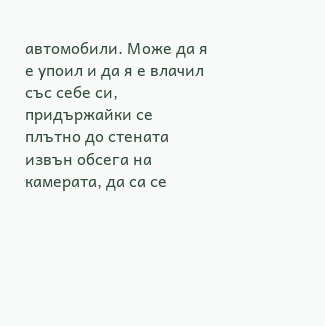автомобили. Може да я е упоил и да я е влачил със себе си, придържайки се плътно до стената извън обсега на камерата, да са се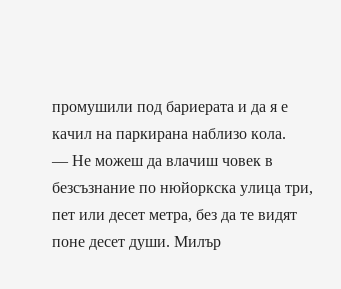промушили под бариерата и да я е качил на паркирана наблизо кола.
— Не можеш да влачиш човек в безсъзнание по нюйоркска улица три, пет или десет метра, без да те видят поне десет души. Милър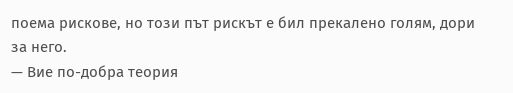поема рискове, но този път рискът е бил прекалено голям, дори за него.
— Вие по-добра теория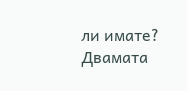ли имате?
Двамата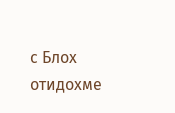с Блох отидохме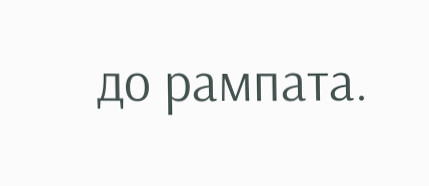до рампата.